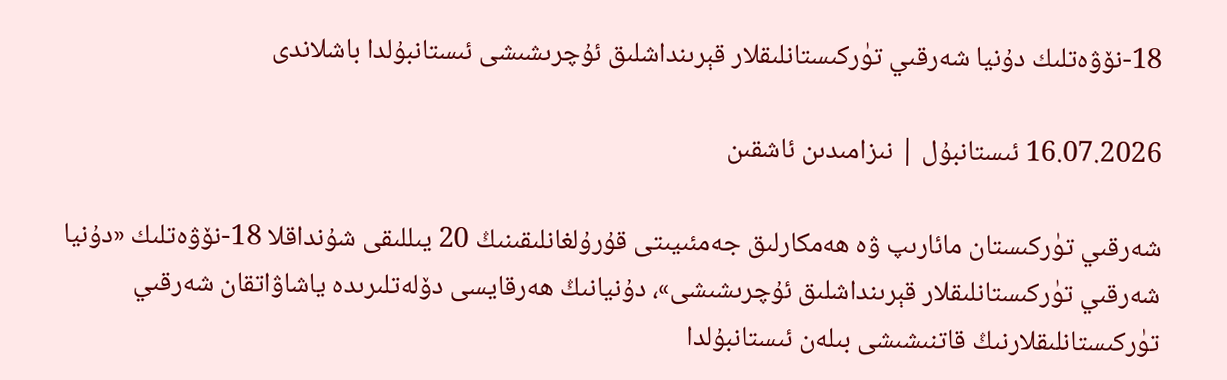18-نۆۋەتلىك دۇنيا شەرقىي تۈركىستانلىقلار قېرىنداشلىق ئۇچرىشىشى ئىستانبۇلدا باشلاندى

16.07.2026 ئىستانبۇل | نىزامىدىن ئاشقىن

شەرقىي تۈركىستان مائارىپ ۋە ھەمكارلىق جەمئىيىتى قۇرۇلغانلىقىنىڭ 20 يىللىقى شۇنداقلا 18-نۆۋەتلىك «دۇنيا شەرقىي تۈركىستانلىقلار قېرىنداشلىق ئۇچرىشىشى»، دۇنيانىڭ ھەرقايسى دۆلەتلىرىدە ياشاۋاتقان شەرقىي تۈركىستانلىقلارنىڭ قاتنىشىشى بىلەن ئىستانبۇلدا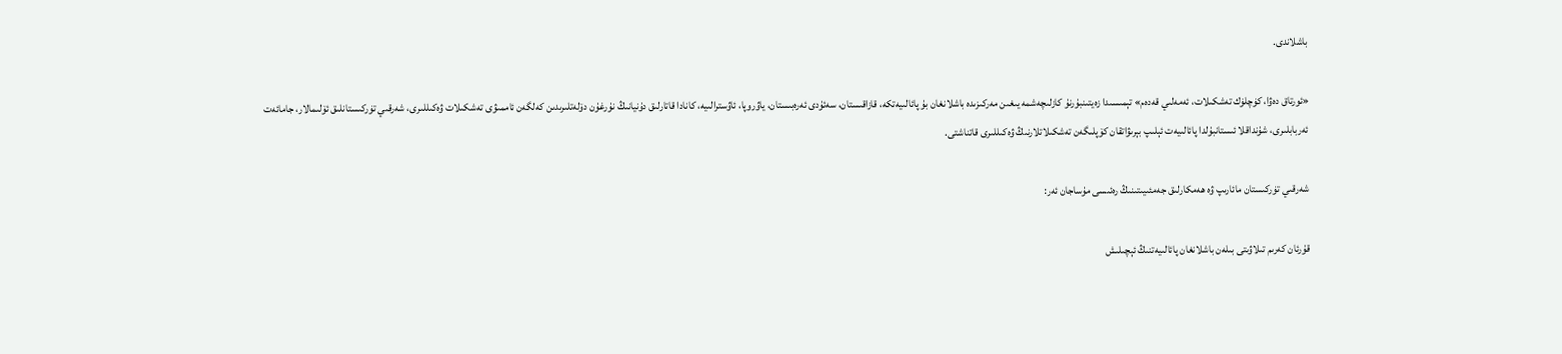باشلاندى.

«ئورتاق دەۋا، كۈچلۈك تەشكىلات، ئەمەلىي قەدەم» تېمىسىدا زەيتىنبۇرنۇ كازلىچەشمە يىغىن مەركىزىدە باشلانغان بۇ پائالىيەتكە، قازاقىستان، سەئۇدى ئەرەبىستان، ياۋروپا، ئاۋسترالىيە، كانادا قاتارلىق دۇنيانىڭ نۇرغۇن دۆلەتلىرىدىن كەلگەن ئاممىۋى تەشكىلات ۋەكىللىرى، شەرقىي تۈركىستانلىق ئۆلىمالار، جامائەت ئەربابلىرى، شۇنداقلا ئىستانبۇلدا پائالىيەت ئېلىپ بېرىۋاتقان كۆپلىگەن تەشكىلاتلارنىڭ ۋەكىللىرى قاتناشتى.

شەرقىي تۈركىستان مائارىپ ۋە ھەمكارلىق جەمئىيىتىنىڭ رەئىسى مۇساجان ئەر:

قۇرئان كەرىم تىلاۋىتى بىلەن باشلانغان پائالىيەتنىڭ ئېچىلىش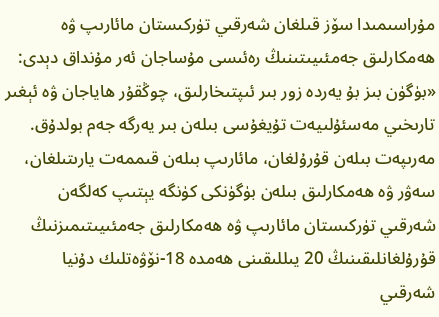مۇراسىمىدا سۆز قىلغان شەرقىي تۈركىستان مائارىپ ۋە ھەمكارلىق جەمئىيىتىنىڭ رەئىسى مۇساجان ئەر مۇنداق دېدى: «بۈگۈن بىز بۇ يەردە زور بىر ئىپتىخارلىق، چوڭقۇر ھاياجان ۋە ئېغىر تارىخىي مەسئۇلىيەت تۇيغۇسى بىلەن بىر يەرگە جەم بولدۇق. مەرىپەت بىلەن قۇرۇلغان، مائارىپ بىلەن قىممەت يارىتىلغان، سەۋر ۋە ھەمكارلىق بىلەن بۈگۈنكى كۈنگە يېتىپ كەلگەن شەرقىي تۈركىستان مائارىپ ۋە ھەمكارلىق جەمئىيىتىمىزنىڭ قۇرۇلغانلىقىنىڭ 20 يىللىقىنى ھەمدە 18-نۆۋەتلىك دۇنيا شەرقىي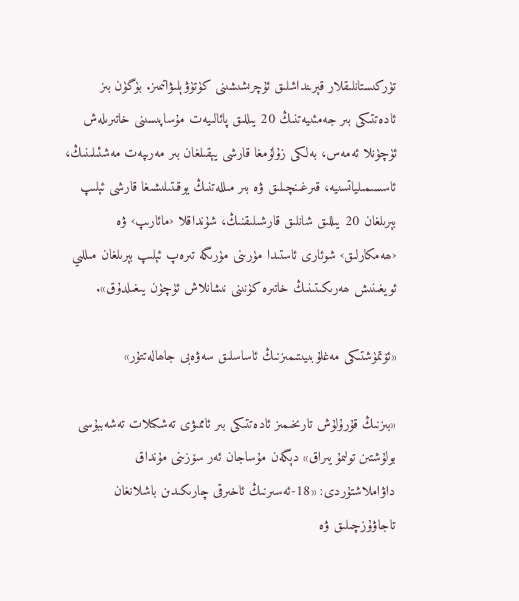تۈركىستانلىقلار قېرىنداشلىق ئۇچرىشىشىنى كۈتۈۋېلىۋاتىمىز. بۈگۈن بىز ئادەتتىكى بىر جەمئىيەتنىڭ 20 يىللىق پائالىيەت مۇساپىسىنى خاتىرىلەش ئۈچۈنلا ئەمەس، بەلكى زۇلۇمغا قارشى يېقىلغان بىر مەرىپەت مەشئىلىنىڭ، ئاسسىمىلياتسىيە، قىرغىنچىلىق ۋە بىر مىللەتنىڭ يوقىتىلىشىغا قارشى ئېلىپ بېرىلغان 20 يىللىق شانلىق قارشىلىقنىڭ، شۇنداقلا ‹مائارىپ› ۋە ‹ھەمكارلىق› شوئارى ئاستىدا مۈرىنى مۈرىگە تىرەپ ئېلىپ بېرىلغان مىللىي ئويغىنىش ھەرىكىتىنىڭ خاتىرە كۈنىنى نىشانلاش ئۈچۈن يىغىلدۇق».

«ئۆتمۈشتىكى مەغلۇبىيىتىمىزنىڭ ئاساسلىق سەۋەبى جاھالەتتۇر»

«بىزنىڭ قۇرۇلۇش تارىخىمىز ئادەتتىكى بىر ئاممىۋى تەشكىلات تەشەببۇسى بولۇشتىن تولىمۇ يىراق» دېگەن مۇساجان ئەر سۆزىنى مۇنداق داۋاملاشتۇردى: «18-ئەسىرنىڭ ئاخىرقى چارىكىدىن باشلانغان تاجاۋۇزچىلىق ۋە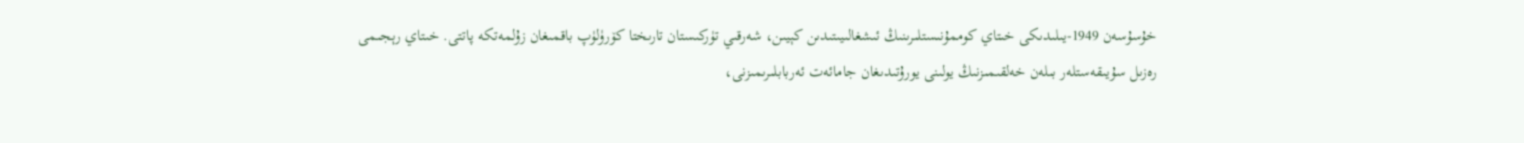خۇسۇسەن 1949-يىلىدىكى خىتاي كوممۇنىستلىرىنىڭ ئىشغالىيىتىدىن كېيىن، شەرقىي تۈركىستان تارىختا كۆرۈلۈپ باقمىغان زۇلمەتكە پاتتى. خىتاي رېجىمى رەزىل سۇيىقەستلەر بىلەن خەلقىمىزنىڭ يولىنى يورۇتىدىغان جامائەت ئەربابلىرىمىزنى،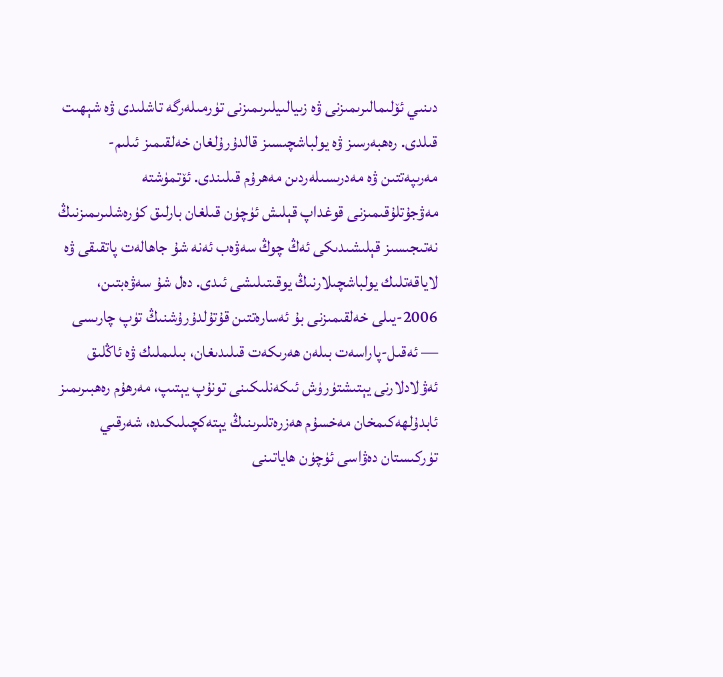دىنىي ئۆلىمالىرىمىزنى ۋە زىيالىيلىرىمىزنى تۈرمىلەرگە تاشلىدى ۋە شېھىت قىلدى. رەھبەرسىز ۋە يولباشچىسىز قالدۇرۇلغان خەلقىمىز ئىلىم-مەرىپەتتىن ۋە مەدرىسىلەردىن مەھرۇم قىلىندى. ئۆتمۈشتە مەۋجۇتلۇقىمىزنى قوغداپ قېلىش ئۈچۈن قىلغان بارلىق كۈرەشلىرىمىزنىڭ نەتىجىسىز قېلىشىدىكى ئەڭ چوڭ سەۋەب ئەنە شۇ جاھالەت پاتقىقى ۋە لاياقەتلىك يولباشچىلارنىڭ يوقىتىلىشى ئىدى. دەل شۇ سەۋەبتىن، 2006-يىلى خەلقىمىزنى بۇ ئەسارەتتىن قۇتۇلدۇرۇشنىڭ تۈپ چارىسى — ئەقىل-پاراسەت بىلەن ھەرىكەت قىلىدىغان، بىلىملىك ۋە ئاڭلىق ئەۋلادلارنى يېتىشتۈرۈش ئىكەنلىكىنى تونۇپ يېتىپ، مەرھۇم رەھبىرىمىز ئابدۇلھەكىمخان مەخسۇم ھەزرەتلىرىنىڭ يېتەكچىلىكىدە، شەرقىي تۈركىستان دەۋاسى ئۈچۈن ھاياتىنى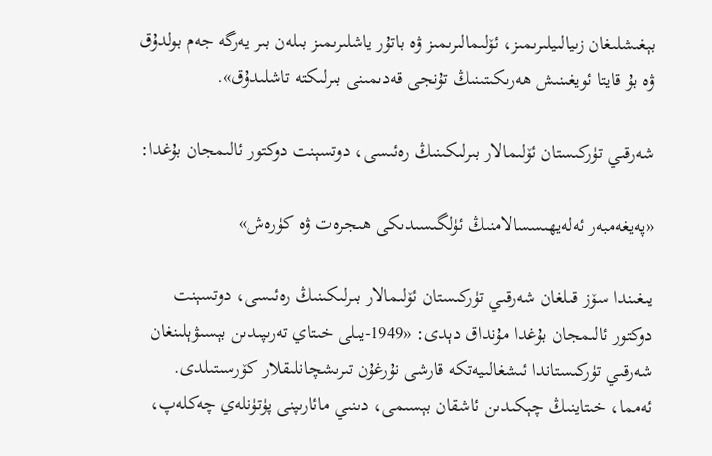بېغىشلىغان زىيالىيلىرىمىز، ئۆلىمالىرىمىز ۋە باتۇر ياشلىرىمىز بىلەن بىر يەرگە جەم بولدۇق ۋە بۇ قايتا ئويغىنىش ھەرىكىتىنىڭ تۇنجى قەدىمىنى بىرلىكتە تاشلىدۇق».

شەرقىي تۈركىستان ئۆلىمالار بىرلىكىنىڭ رەئىسى، دوتسېنت دوكتور ئالىمجان بۇغدا:

«پەيغەمبەر ئەلەيھىسسالامنىڭ ئۈلگىسىدىكى ھىجرەت ۋە كۈرەش»

يىغىندا سۆز قىلغان شەرقىي تۈركىستان ئۆلىمالار بىرلىكىنىڭ رەئىسى، دوتسېنت دوكتور ئالىمجان بۇغدا مۇنداق دېدى: «1949-يىلى خىتاي تەرىپىدىن بېسىۋېلىنغان شەرقىي تۈركىستاندا ئىشغالىيەتكە قارشى نۇرغۇن تىرىشچانلىقلار كۆرسىتىلدى. ئەمما، خىتاينىڭ چېكىدىن ئاشقان بېسىمى، دىنىي مائارىپنى پۈتۈنلەي چەكلەپ،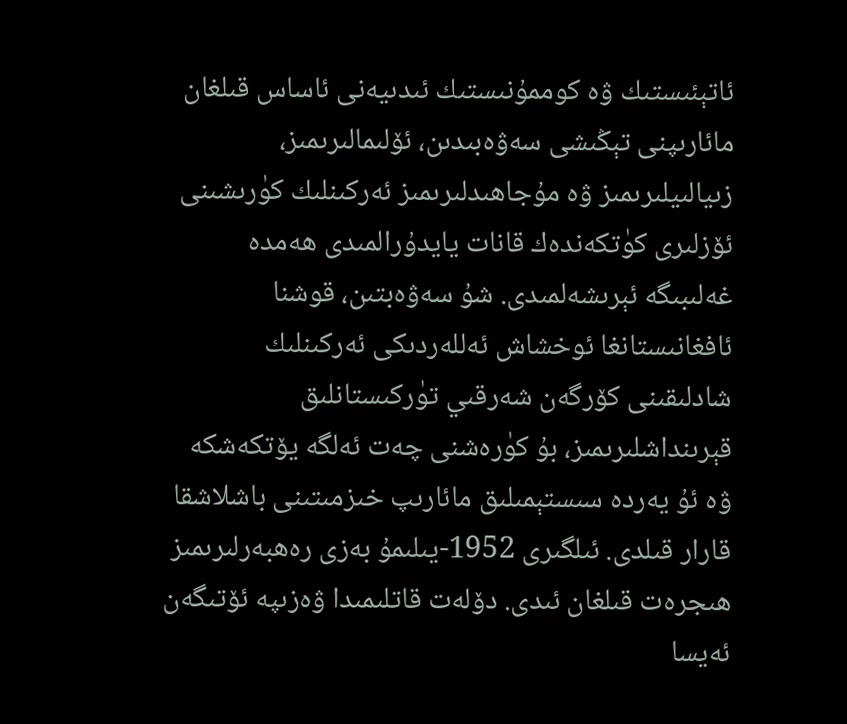ئاتېئىستىك ۋە كوممۇنىستىك ئىدىيەنى ئاساس قىلغان مائارىپنى تېڭىشى سەۋەبىدىن، ئۆلىمالىرىمىز، زىيالىيلىرىمىز ۋە مۇجاھىدلىرىمىز ئەركىنلىك كۈرىشىنى ئۆزلىرى كۈتكەندەك قانات يايدۇرالمىدى ھەمدە غەلىبىگە ئېرىشەلمىدى. شۇ سەۋەبتىن، قوشنا ئافغانىستانغا ئوخشاش ئەللەردىكى ئەركىنلىك شادلىقىنى كۆرگەن شەرقىي تۈركىستانلىق قېرىنداشلىرىمىز، بۇ كۈرەشنى چەت ئەلگە يۆتكەشكە ۋە ئۇ يەردە سىستېمىلىق مائارىپ خىزمىتىنى باشلاشقا قارار قىلدى. ئىلگىرى 1952-يىلىمۇ بەزى رەھبەرلىرىمىز ھىجرەت قىلغان ئىدى. دۆلەت قاتلىمىدا ۋەزىپە ئۆتىگەن ئەيسا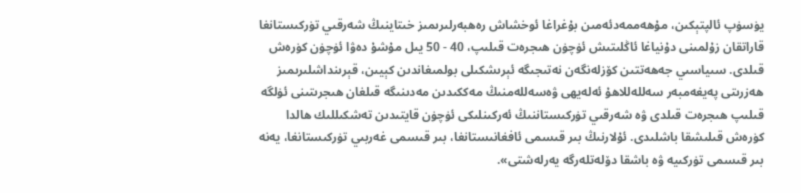يۈسۈپ ئالپتېكىن، مۇھەممەدئەمىن بۇغراغا ئوخشاش رەھبەرلىرىمىز خىتاينىڭ شەرقىي تۈركىستانغا قاراتقان زۇلمىنى دۇنياغا ئاڭلىتىش ئۈچۈن ھىجرەت قىلىپ، 40 - 50 يىل مۇشۇ دەۋا ئۈچۈن كۈرەش قىلدى. سىياسىي جەھەتتىن كۆزلەنگەن نەتىجىگە ئېرىشكىلى بولمىغاندىن كېيىن، قېرىنداشلىرىمىز ھەزرىتى پەيغەمبەر سەللەللاھۇ ئەلەيھى ۋەسەللەمنىڭ مەككىدىن مەدىنىگە قىلغان ھىجرىتىنى ئۈلگە قىلىپ ھىجرەت قىلدى ۋە شەرقىي تۈركىستاننىڭ ئەركىنلىكى ئۈچۈن قايتىدىن تەشكىللىك ھالدا كۈرەش قىلىشقا باشلىدى. ئۇلارنىڭ بىر قىسمى ئافغانىستانغا، بىر قىسمى غەربىي تۈركىستانغا، يەنە بىر قىسمى تۈركىيە ۋە باشقا دۆلەتلەرگە يەرلەشتى».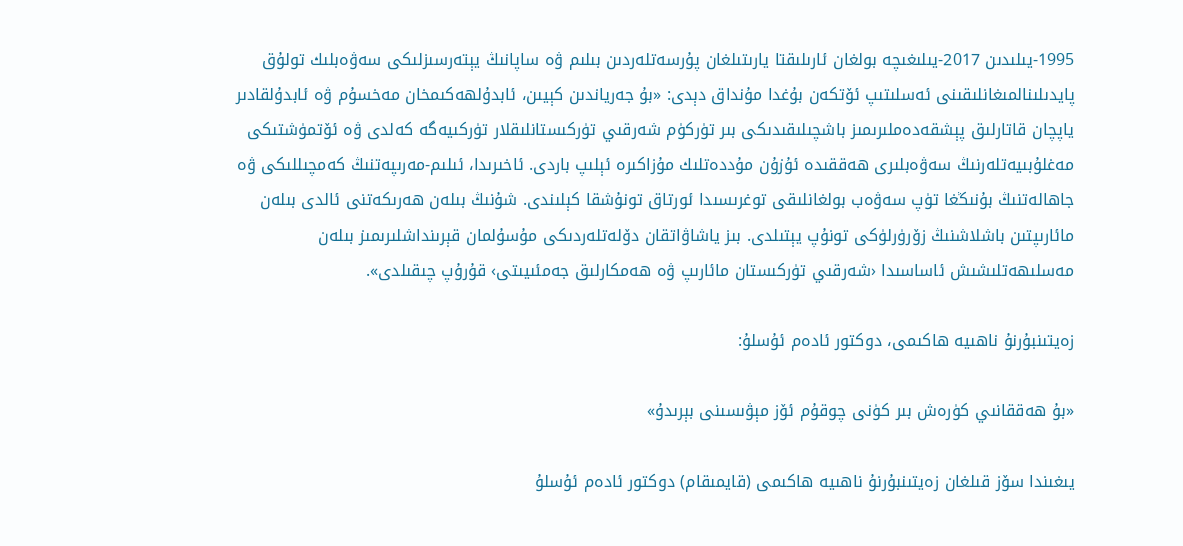1995-يىلىدىن 2017-يىلىغىچە بولغان ئارىلىقتا يارىتىلغان پۇرسەتلەردىن بىلىم ۋە ساپانىڭ يېتەرسىزلىكى سەۋەبلىك تولۇق پايدىلىنالمىغانلىقىنى ئەسلىتىپ ئۆتكەن بۇغدا مۇنداق دېدى: «بۇ جەرياندىن كېيىن، ئابدۇلھەكىمخان مەخسۇم ۋە ئابدۇلقادىر ياپچان قاتارلىق پېشقەدەملىرىمىز باشچىلىقىدىكى بىر تۈركۈم شەرقىي تۈركىستانلىقلار تۈركىيەگە كەلدى ۋە ئۆتمۈشتىكى مەغلۇبىيەتلەرنىڭ سەۋەبلىرى ھەققىدە ئۇزۇن مۇددەتلىك مۇزاكىرە ئېلىپ باردى. ئاخىرىدا، ئىلىم-مەرىپەتنىڭ كەمچىللىكى ۋە جاھالەتنىڭ بۇنىڭغا تۈپ سەۋەب بولغانلىقى توغرىسىدا ئورتاق تونۇشقا كېلىندى. شۇنىڭ بىلەن ھەرىكەتنى ئالدى بىلەن مائارىپتىن باشلاشنىڭ زۆرۈرلۈكى تونۇپ يېتىلدى. بىز ياشاۋاتقان دۆلەتلەردىكى مۇسۇلمان قېرىنداشلىرىمىز بىلەن مەسلىھەتلىشىش ئاساسىدا ‹شەرقىي تۈركىستان مائارىپ ۋە ھەمكارلىق جەمئىيىتى› قۇرۇپ چىقىلدى».

زەيتىنبۇرنۇ ناھىيە ھاكىمى، دوكتور ئادەم ئۇسلۇ:

«بۇ ھەققانىي كۈرەش بىر كۈنى چوقۇم ئۆز مېۋىسىنى بېرىدۇ»

يىغىندا سۆز قىلغان زەيتىنبۇرنۇ ناھىيە ھاكىمى (قايمىقام) دوكتور ئادەم ئۇسلۇ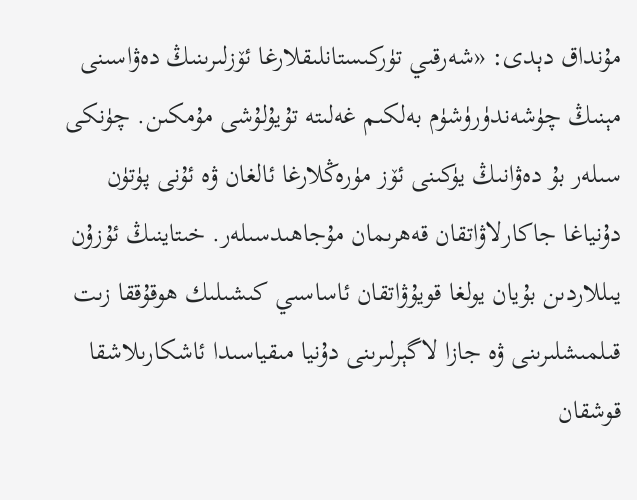مۇنداق دېدى: «شەرقىي تۈركىستانلىقلارغا ئۆزلىرىنىڭ دەۋاسىنى مېنىڭ چۈشەندۈرۈشۈم بەلكىم غەلىتە تۇيۇلۇشى مۇمكىن. چۈنكى سىلەر بۇ دەۋانىڭ يۈكىنى ئۆز مۈرەڭلارغا ئالغان ۋە ئۇنى پۈتۈن دۇنياغا جاكارلاۋاتقان قەھرىمان مۇجاھىدسىلەر. خىتاينىڭ ئۇزۇن يىللاردىن بۇيان يولغا قويۇۋاتقان ئاساسىي كىشىلىك ھوقۇققا زىت قىلمىشلىرىنى ۋە جازا لاگېرلىرىنى دۇنيا مىقياسىدا ئاشكارىلاشقا قوشقان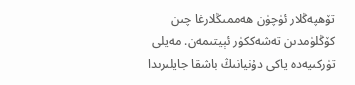تۆھپەڭلار ئۈچۈن ھەممىڭلارغا چىن كۆڭلۈمدىن تەشەككۈر ئېيتىمەن. مەيلى تۈركىيەدە ياكى دۇنيانىڭ باشقا جايلىرىدا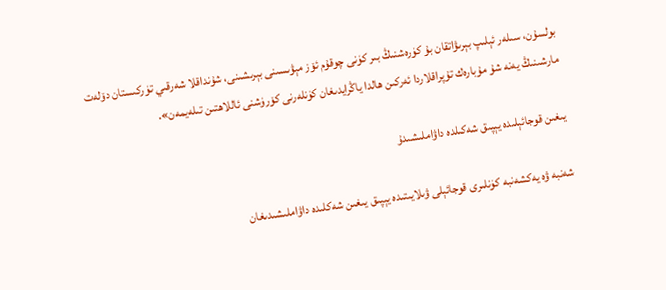بولسۇن، سىلەر ئېلىپ بېرىۋاتقان بۇ كۈرەشنىڭ بىر كۈنى چوقۇم ئۆز مېۋىسىنى بېرىشىنى، شۇنداقلا شەرقىي تۈركىستان دۆلەت مارشىنىڭ يەنە شۇ مۇبارەك تۇپراقلاردا ئەركىن ھالدا ياڭرايدىغان كۈنلەرنى كۆرۈشنى ئاللاھتىن تىلەيمەن».

يىغىن قوجائېلىدە يېپىق شەكىلدە داۋاملىشىدۇ

شەنبە ۋە يەكشەنبە كۈنلىرى قوجائېلى ۋىلايىتىدە يېپىق يىغىن شەكلىدە داۋاملىشىدىغان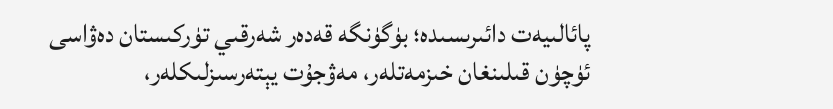پائالىيەت دائىرىسىدە؛ بۈگۈنگە قەدەر شەرقىي تۈركىستان دەۋاسى ئۈچۈن قىلىنغان خىزمەتلەر، مەۋجۇت يېتەرسىزلىكلەر،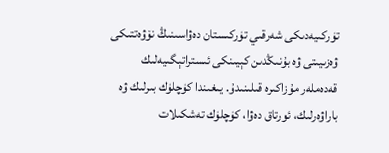تۈركىيەدىكى شەرقىي تۈركىستان دەۋاسىنىڭ نۆۋەتتىكى ۋەزىيىتى ۋە بۇنىڭدىن كېيىنكى ئىستراتېگىيەلىك قەدەملەر مۇزاكىرە قىلىنىدۇ. يىغىندا كۈچلۈك بىرلىك ۋە باراۋەرلىك، ئورتاق دەۋا، كۈچلۈك تەشكىلات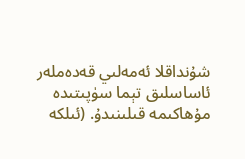شۇنداقلا ئەمەلىي قەدەملەر ئاساسلىق تېما سۈپىتىدە مۇھاكىمە قىلىنىدۇ. (ئىلكە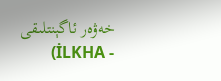خەۋەر ئاگېنتلىقى - İLKHA)